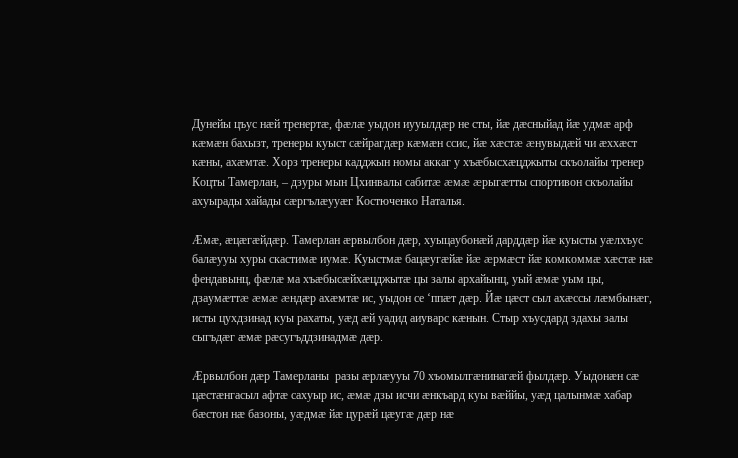Дунейы цъус нæй тренертæ, фæлæ уыдон иууылдæр не сты, йæ дæсныйад йæ удмæ арф кæмæн бахызт, тренеры куыст сæйрагдæр кæмæн ссис, йæ хæстæ æнувыдæй чи æххæст кæны, ахæмтæ. Хорз тренеры кадджын номы аккаг у хъæбысхæцджыты скъолайы тренер Коцты Тамерлан, – дзуры мын Цхинвалы сабитæ æмæ æрыгæтты спортивон скъолайы ахуырады хайады сæргълæууæг Костюченко Наталья.

Æмæ, æцæгæйдæр. Тамерлан æрвылбон дæр, хуыцаубонæй дарддæр йæ куысты уæлхъус балæууы хуры скастимæ иумæ. Куыстмæ бацæугæйæ йæ æрмæст йæ комкоммæ хæстæ нæ фендавынц, фæлæ ма хъæбысæйхæцджытæ цы залы архайынц, уый æмæ уым цы, дзаумæттæ æмæ æндæр ахæмтæ ис, уыдон се ‘ппæт дæр. Йæ цæст сыл ахæссы лæмбынæг, исты цухдзинад куы рахаты, уæд æй уадид аиуварс кæнын. Стыр хъусдард здахы залы сыгъдæг æмæ рæсугъддзинадмæ дæр.

Æрвылбон дæр Тамерланы  разы æрлæууы 70 хъомылгæнинагæй фылдæр. Уыдонæн сæ цæстæнгасыл афтæ сахуыр ис, æмæ дзы исчи æнкъард куы вæййы, уæд цалынмæ хабар бæстон нæ базоны, уæдмæ йæ цурæй цæугæ дæр нæ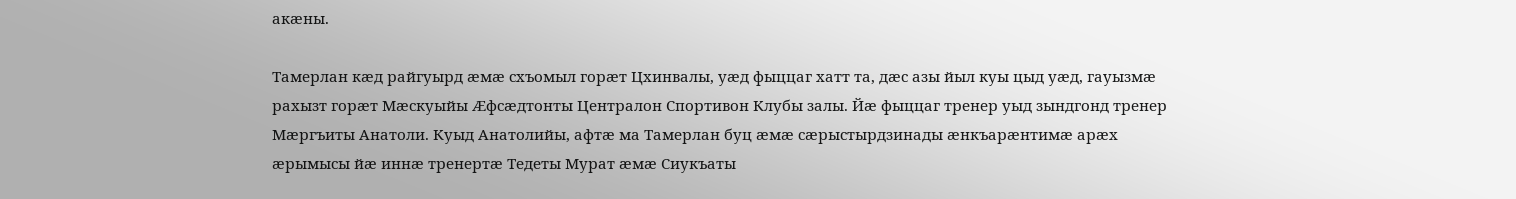акæны.

Тамерлан кæд райгуырд æмæ схъомыл горæт Цхинвалы, уæд фыццаг хатт та, дæс азы йыл куы цыд уæд, гауызмæ рахызт горæт Мæскуыйы Æфсæдтонты Централон Спортивон Клубы залы. Йæ фыццаг тренер уыд зындгонд тренер Мæргъиты Анатоли. Куыд Анатолийы, афтæ ма Тамерлан буц æмæ сæрыстырдзинады æнкъарæнтимæ арæх æрымысы йæ иннæ тренертæ Тедеты Мурат æмæ Сиукъаты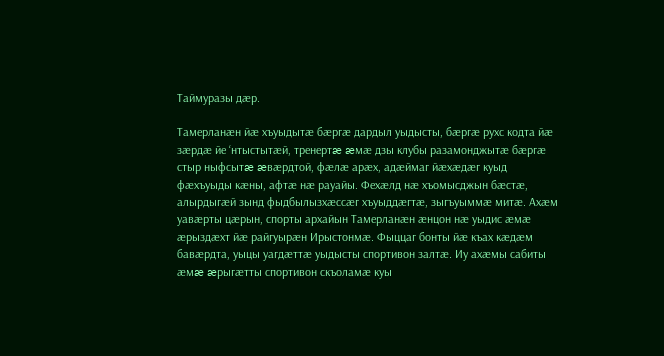Таймуразы дæр.

Тамерланæн йæ хъуыдытæ бæргæ дардыл уыдысты, бæргæ рухс кодта йæ зæрдæ йе ‘нтыстытæй, тренертæ æмæ дзы клубы разамонджытæ бæргæ стыр ныфсытæ æвæрдтой, фæлæ арæх, адæймаг йæхæдæг куыд фæхъуыды кæны, афтæ нæ рауайы. Фехæлд нæ хъомысджын бæстæ, алырдыгæй зынд фыдбылызхæссæг хъуыддæгтæ, зыгъуыммæ митæ. Ахæм уавæрты цæрын, спорты архайын Тамерланæн æнцон нæ уыдис æмæ æрыздæхт йæ райгуырæн Ирыстонмæ. Фыццаг бонты йæ къах кæдæм бавæрдта, уыцы уагдæттæ уыдысты спортивон залтæ. Иу ахæмы сабиты æмæ æрыгæтты спортивон скъоламæ куы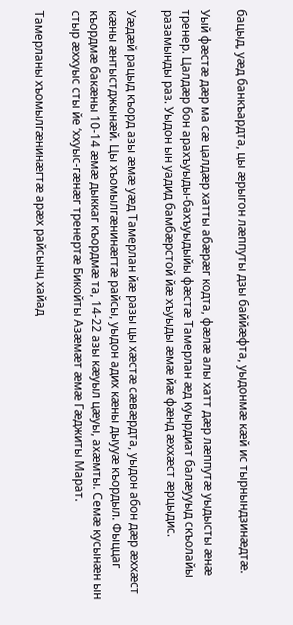бацыд, уæд банкъардта, цы æрыгон лæппуты дзы баййæфта, уыдонмæ кæй ис тырнындзинæдтæ.

Уый фæстæ дæр ма сæ цалдæр хатты абæрæг кодта, фæлæ алы хатт дæр лæппутæ уыдысты æнæ тренер. Цалдæр бон арахъуыды-бахъуыдыйы фæстæ Тамерлан æд куырдиат балæууыд скъолайы разамынды раз. Уыдон ын уадид бамбæрстой йæ хъуыды æмæ йæ фæнд æххæст æрцыдис.

Уæдæй рацыд къорд азы æмæ уæд Тамерлан йæ разы цы хæстæ сæвæрдта, уыдон абон дæр æххæст кæны æнтыстджынæй. Цы хъомылгæнинæгтæ райсы, уыдон адих кæны дыууæ къордыл. Фыццаг къордмæ бакæны 10-14 æмæ дыккаг къордмæ та, 14-22 азы кæуыл цæуы, ахæмты. Семæ кусынæн ын стыр æххуыс сты йе ‘ххуыс-гæнæг тренертæ Бикойты Азæмæт æмæ Гæджиты Марат.

Тамерланы хъомылгæнинæгтæ арæх райсынц хайад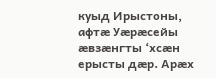куыд Ирыстоны, афтæ Уæрæсейы æвзæнгты ‘хсæн ерысты дæр. Арæх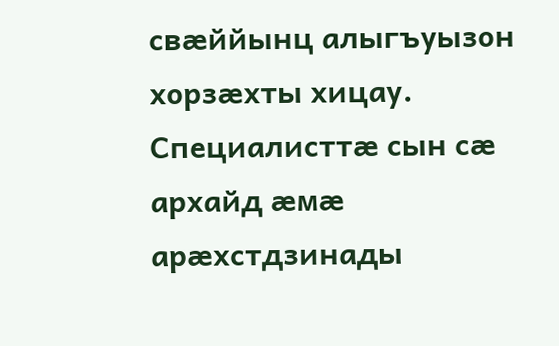свæййынц алыгъуызон хорзæхты хицау. Специалисттæ сын сæ архайд æмæ арæхстдзинады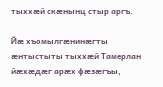тыххæй скæнынц стыр аргъ.

Йæ хъомылгæнинæгты æнтыстыты тыххæй Тамерлан йæхæдæг арæх фæзæгъы,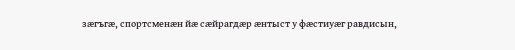зæгъгæ, спортсменæн йæ сæйрагдæр æнтыст у фæстиуæг равдисын,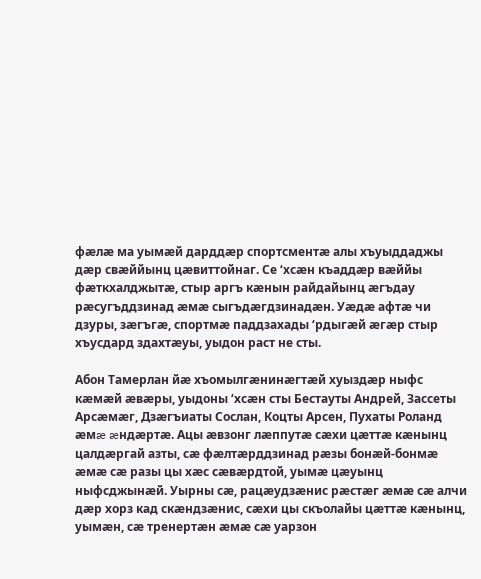фæлæ ма уымæй дарддæр спортсментæ алы хъуыддаджы дæр свæййынц цæвиттойнаг. Се ‘хсæн къаддæр вæййы фæткхалджытæ, стыр аргъ кæнын райдайынц æгъдау рæсугъддзинад æмæ сыгъдæгдзинадæн. Уæдæ афтæ чи дзуры, зæгъгæ, спортмæ паддзахады ‘рдыгæй æгæр стыр хъусдард здахтæуы, уыдон раст не сты.

Абон Тамерлан йæ хъомылгæнинæгтæй хуыздæр ныфс кæмæй æвæры, уыдоны ‘хсæн сты Бестауты Андрей, Зассеты Арсæмæг, Дзæгъиаты Сослан, Коцты Арсен, Пухаты Роланд æмæ æндæртæ. Ацы æвзонг лæппутæ сæхи цæттæ кæнынц цалдæргай азты, сæ фæлтæрддзинад рæзы бонæй-бонмæ æмæ сæ разы цы хæс сæвæрдтой, уымæ цæуынц ныфсджынæй. Уырны сæ, рацæудзæнис рæстæг æмæ сæ алчи дæр хорз кад скæндзæнис, сæхи цы скъолайы цæттæ кæнынц, уымæн, сæ тренертæн æмæ сæ уарзон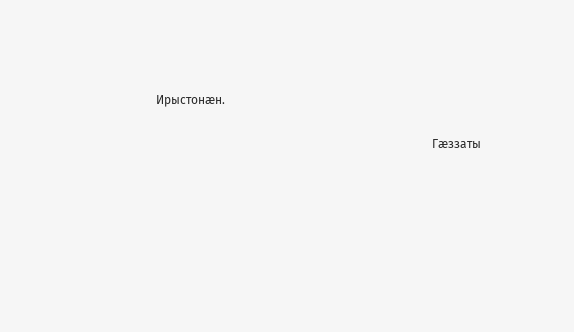Ирыстонæн.

                                                                                            Гæззаты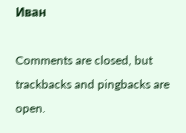Иван

Comments are closed, but trackbacks and pingbacks are open.